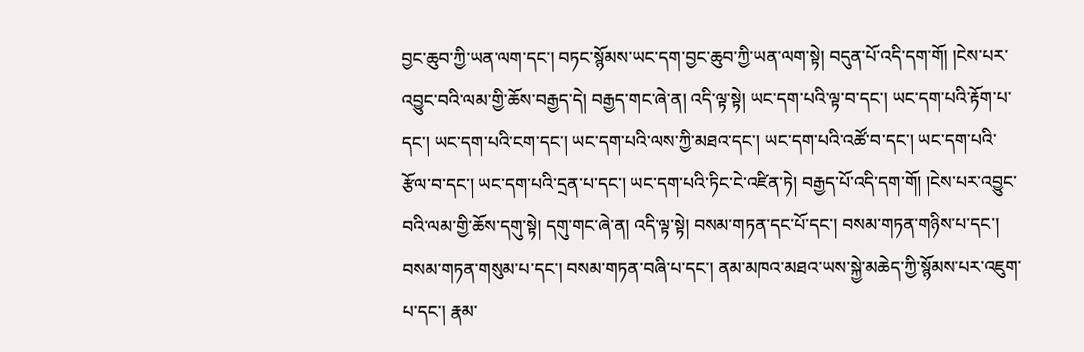བྱང་ཆུབ་ཀྱི་ཡན་ལག་དང་། བཏང་སྙོམས་ཡང་དག་བྱང་ཆུབ་ཀྱི་ཡན་ལག་སྟེ། བདུན་པོ་འདི་དག་གོ། །ངེས་པར་འབྱུང་བའི་ལམ་གྱི་ཆོས་བརྒྱད་དེ། བརྒྱད་གང་ཞེ་ན། འདི་ལྟ་སྟེ། ཡང་དག་པའི་ལྟ་བ་དང་། ཡང་དག་པའི་རྟོག་པ་དང་། ཡང་དག་པའི་ངག་དང་། ཡང་དག་པའི་ལས་ཀྱི་མཐའ་དང་། ཡང་དག་པའི་འཚོ་བ་དང་། ཡང་དག་པའི་རྩོལ་བ་དང་། ཡང་དག་པའི་དྲན་པ་དང་། ཡང་དག་པའི་ཏིང་ངེ་འཛིན་ཏེ། བརྒྱད་པོ་འདི་དག་གོ། །ངེས་པར་འབྱུང་བའི་ལམ་གྱི་ཆོས་དགུ་སྟེ། དགུ་གང་ཞེ་ན། འདི་ལྟ་སྟེ། བསམ་གཏན་དང་པོ་དང་། བསམ་གཏན་གཉིས་པ་དང་། བསམ་གཏན་གསུམ་པ་དང་། བསམ་གཏན་བཞི་པ་དང་། ནམ་མཁའ་མཐའ་ཡས་སྐྱེ་མཆེད་ཀྱི་སྙོམས་པར་འཇུག་པ་དང་། རྣམ་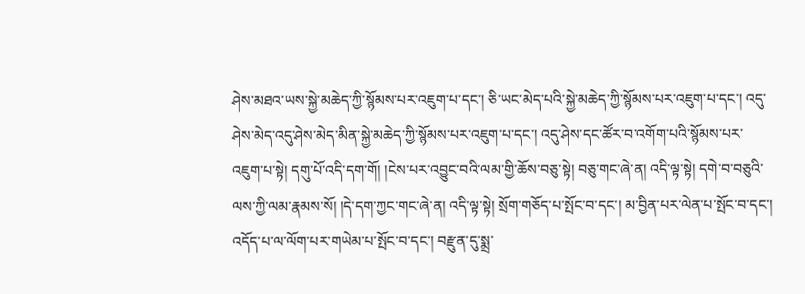ཤེས་མཐའ་ཡས་སྐྱེ་མཆེད་ཀྱི་སྙོམས་པར་འཇུག་པ་དང་། ཅི་ཡང་མེད་པའི་སྐྱེ་མཆེད་ཀྱི་སྙོམས་པར་འཇུག་པ་དང་། འདུ་ཤེས་མེད་འདུ་ཤེས་མེད་མིན་སྐྱེ་མཆེད་ཀྱི་སྙོམས་པར་འཇུག་པ་དང་། འདུ་ཤེས་དང་ཚོར་བ་འགོག་པའི་སྙོམས་པར་འཇུག་པ་སྟེ། དགུ་པོ་འདི་དག་གོ། །ངེས་པར་འབྱུང་བའི་ལམ་གྱི་ཆོས་བཅུ་སྟེ། བཅུ་གང་ཞེ་ན། འདི་ལྟ་སྟེ། དགེ་བ་བཅུའི་ལས་ཀྱི་ལམ་རྣམས་སོ། །དེ་དག་ཀྱང་གང་ཞེ་ན། འདི་ལྟ་སྟེ། སྲོག་གཅོད་པ་སྤོང་བ་དང་། མ་བྱིན་པར་ལེན་པ་སྤོང་བ་དང་། འདོད་པ་ལ་ལོག་པར་གཡེམ་པ་སྤོང་བ་དང་། བརྫུན་དུ་སྨྲ་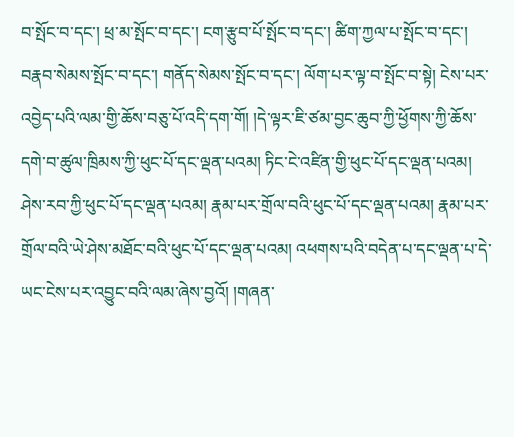བ་སྤོང་བ་དང་། ཕྲ་མ་སྤོང་བ་དང་། ངག་རྩུབ་པོ་སྤོང་བ་དང་། ཚིག་ཀྱལ་པ་སྤོང་བ་དང་། བརྣབ་སེམས་སྤོང་བ་དང་། གནོད་སེམས་སྤོང་བ་དང་། ལོག་པར་ལྟ་བ་སྤོང་བ་སྟེ། ངེས་པར་འབྱེད་པའི་ལམ་གྱི་ཆོས་བཅུ་པོ་འདི་དག་གོ། །དེ་ལྟར་ཇི་ཙམ་བྱང་ཆུབ་ཀྱི་ཕྱོགས་ཀྱི་ཆོས་དགེ་བ་ཚུལ་ཁྲིམས་ཀྱི་ཕུང་པོ་དང་ལྡན་པའམ། ཏིང་ངེ་འཛིན་གྱི་ཕུང་པོ་དང་ལྡན་པའམ། ཤེས་རབ་ཀྱི་ཕུང་པོ་དང་ལྡན་པའམ། རྣམ་པར་གྲོལ་བའི་ཕུང་པོ་དང་ལྡན་པའམ། རྣམ་པར་གྲོལ་བའི་ཡེ་ཤེས་མཐོང་བའི་ཕུང་པོ་དང་ལྡན་པའམ། འཕགས་པའི་བདེན་པ་དང་ལྡན་པ་དེ་ཡང་ངེས་པར་འབྱུང་བའི་ལམ་ཞེས་བྱའོ། །གཞན་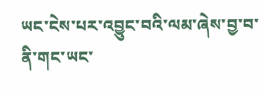ཡང་ངེས་པར་འབྱུང་བའི་ལམ་ཞེས་བྱ་བ་ནི་གང་ཡང་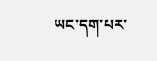ཡང་དག་པར་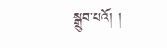སྒྲུབ་པའོ། །